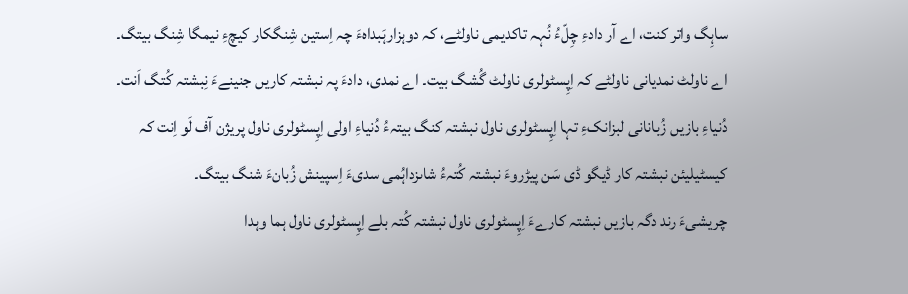ساہِگ واتر کنت، اے آر دادءِ چِلّءُ نُہہ تاکدیمی ناولٹے، کہ دوہزارہَبداہءَ چہ اِستین شِنگکار کیچءِ نیمگا شِنگ بیتگ۔
اے ناولٹ نمدیانی ناولٹے کہ اِپِسٹولری ناولٹ گُشگ بیت۔ اے نمدی، دادءَ پہ نبشتہ کاریں جنینےءَ نِبشتہ کُتگ اَنت۔ دُنیاءِ بازیں زُبانانی لبزانکءِ تہا اِپِسٹولری ناول نبشتہ کنگ بیتہءُ دُنیاءِ اولی اِپِسٹولری ناول پریژن آف لَو اِنت کہ کیسٹیلیئن نبشتہ کار ڈیگو ڈی سَن پیڑروءَ نبشتہ کُتہءُ شاںزداہُمی سدیءَ اِسپینش زُبانءَ شنگ بیتگ۔
چریشیءَ رند دگہ بازیں نبشتہ کارےءَ اِپِسٹولری ناول نبشتہ کُتہ بلے اِپِسٹولری ناول ہما وہدا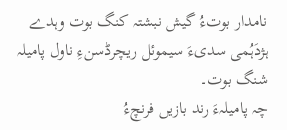نامدار بوتءُ گیش نبشتہ کنگ بوت وہدے ہژدَہُمی سدیءَ سیموئل ریچرڈسنءِ ناول پامیلہ شنگ بوت۔
چہ پامیلہءَ رند بازیں فرنچءُ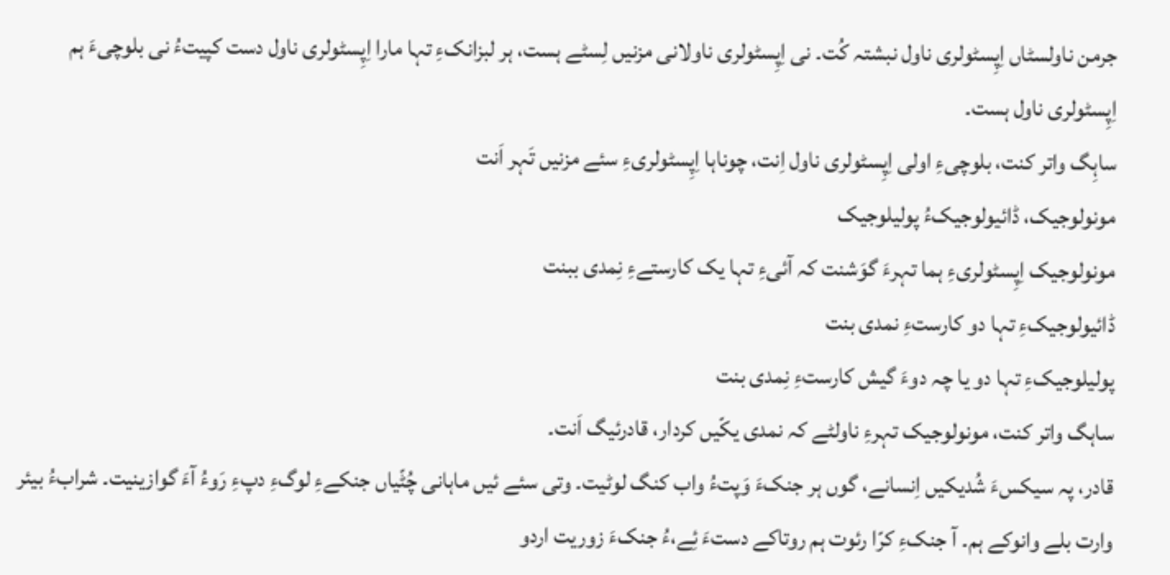جرمن ناولسٹاں اِپِسٹولری ناول نبشتہ کُت۔ نی اِپِسٹولری ناولانی مزنیں لِسٹے ہست، ہر لبزانکءِ تہا مارا اِپِسٹولری ناول دست کپیتءُ نی بلوچیءَ ہم اِپِسٹولری ناول ہست۔
ساہِگ واتر کنت، بلوچیءِ اولی اِپِسٹولری ناول اِنت، چوناہا اِپِسٹولریءِ سئے مزنیں تَہر اَنت
مونولوجیک، ڈائیولوجیکءُ پولیلوجیک
مونولوجیک اِپِسٹولریءِ ہما تہرءَ گوَشنت کہ آئیءِ تہا یک کارستےءِ نِمدی ببنت
ڈائیولوجیکءِ تہا دو کارستءِ نمدی بنت
پولیلوجیکءِ تہا دو یا چہ دوءَ گیش کارستءِ نِمدی بنت
ساہگ واتر کنت، مونولوجیک تہرءِ ناولٹے کہ نمدی یکّیں کردار، قادرئیگ اَنت۔
قادر، پہ سیکسءَ شُدیکیں اِنسانے، گوں ہر جنکءَ وَپتءُ واب کنگ لوٹیت۔ وتی سئے ئیں ماہانی چُٹّیاں جنکےءِ لوگءِ دپءِ رَوءُ آءَ گوازینیت۔ شرابءُ بیئر وارت بلے وانوکے ہم۔ آ جنکءِ کرّا رئوت ہم روتاکے دستءَ ئِے،ءُ جنکءَ زوریت اردو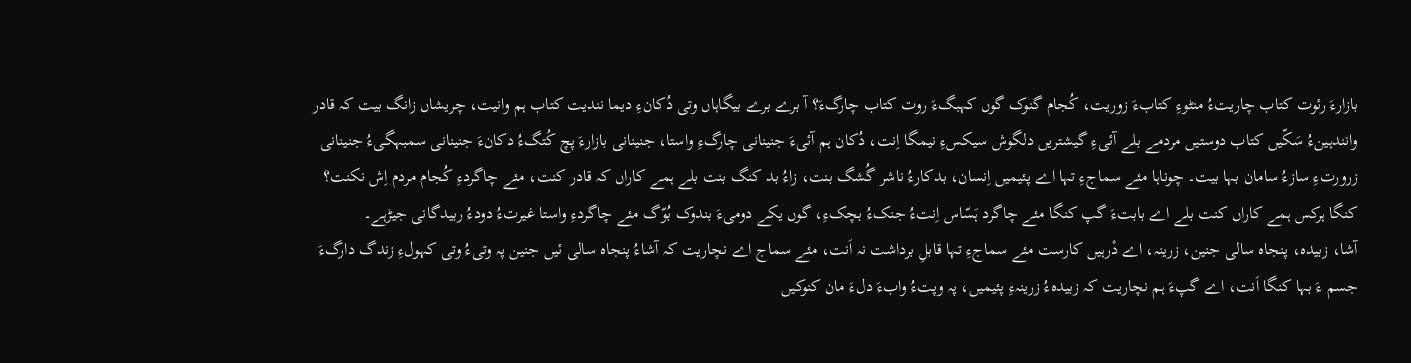بازارءَ رئوت کتاب چاریتءُ منٹوءِ کتابءَ زوریت، کُجام گنوک گوں کہبگءَ روت کتاب چارگءَ؟ آ برے برے بیگاہاں وتی دُکانءِ دیما نندیت کتاب ہم وانیت، چریشاں زانگ بیت کہ قادر وانندہینءُ سَکّیں کتاب دوستیں مردمے بلے آئیءِ گیشتریں دلگوش سیکسءِ نیمگا اِنت، دُکان ہم آئیءَ جنینانی چارگءِ واستا، جنینانی بازارءَ پچ کُتگءُ دکانءَ جنینانی سمبہگیءُ جنینانی زرورتءِ سازءُ سامان بہا بیت۔ چوناہا مئے سماجءِ تہا اے پئیمیں اِنسان، بدکارءُ ناشر گُشگ بنت، زاءُ بد کنگ بنت بلے ہمے کاراں کہ قادر کنت، مئے چاگردءِ کُجام مردم اِش نکنت؟ کنگا ہرکس ہمے کاراں کنت بلے اے بابتءَ گپ کنگا مئے چاگرد ہَسّاس اِنتءُ جنکءُ بچکءِ، گوں یکے دومیءَ بندوک بُوّگ مئے چاگردءِ واستا غیرتءُ دودءُ ربیدگانی جیڑہے۔
آشا، زبیدہ، پنجاہ سالی جنین، زرینہ، اے دْرہیں کارست مئے سماجءِ تہا قابلِ برداشت نہ اَنت، مئے سماج اے نچاریت کہ آشاءُ پنجاہ سالی ئیں جنین پہ وتیءُ وتی کہولءِ زندگ دارگءَ جسم ءَ بہا کنگا اَنت، اے گپءَ ہم نچاریت کہ زبیدہءُ زرینہءِ پئیمیں، پہ وپتءُ وابءَ دلءَ مان کنوکیں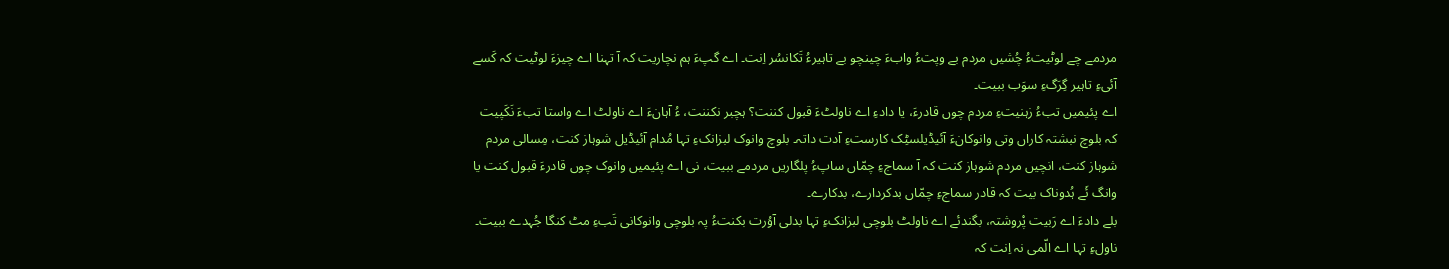مردمے چے لوٹیتءُ چُشیں مردم بے وپتءُ وابءَ چینچو بے تاہیرءُ تَکانسُر اِنت۔ اے گپءَ ہم نچاریت کہ آ تہنا اے چیزءَ لوٹیت کہ کَسے آئیءِ تاہیر گِرَگءِ سوَب ببیت۔
اے پئیمیں تبءُ زہنیتءِ مردم چوں قادرءَ، یا دادءِ اے ناولٹءَ قبول کننت؟ ہچبر نکننت، ءُ آہانءَ اے ناولٹ اے واستا تبءَ نَکَپیت کہ بلوچ نبشتہ کاراں وتی وانوکانءَ آئیڈیلسٹِک کارستءِ آدت داتہ۔ بلوچ وانوک لبزانکءِ تہا مُدام آئیڈیل شوہاز کنت، مِسالی مردم شوہاز کنت، انچیں مردم شوہاز کنت کہ آ سماجءِ چمّاں ساپءُ پلگاریں مردمے ببیت، نی اے پئیمیں وانوک چوں قادرءَ قبول کنت یا وانگ ئَے ہُدوناک بیت کہ قادر سماجءِ چمّاں بدکردارے، بدکارے۔
بلے دادءَ اے رَبیت پْروشتہ، بگندئے اے ناولٹ بلوچی لبزانکءِ تہا بدلی آوُرت بکنتءُ پہ بلوچی وانوکانی تَبءِ مٹ کنگا جُہدے ببیت۔
ناولءِ تہا اے الّمی نہ اِنت کہ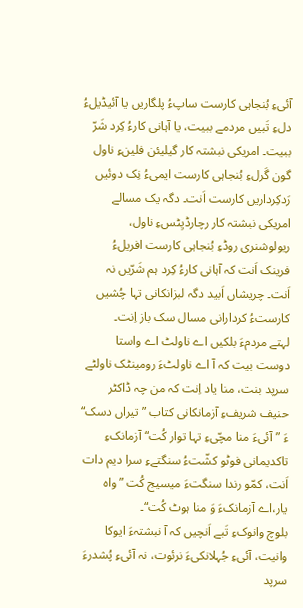آئیءِ بُنجاہی کارست ساپءُ پلگاریں یا آئیڈیلءُ دلءِ تَبیں مردمے ببیت، یا آہانی کارءُ کِرد شَرّ ببیت۔ امریکی نبشتہ کار گیلیئن فلینءِ ناول گون گَرلءِ بُنجاہی کارست ایمیءُ نِک دوئیں رَدکِرداریں کارست اَنت۔ دگہ یک مسالے امریکی نبشتہ کار رچارڈیِٹسءِ ناول، ریولوشنری روڈءِ بُنجاہی کارست افریلءُ فرینک اَنت کہ آہانی کارءُ کِرد ہم شَرّیں نہ اَنت۔ چریشاں اَبید دگہ لبزانکانی تہا چُشیں کارستءُ کردارانی مسال سک باز اِنت۔
لہتے مردمءَ بلکیں اے ناولٹ اے واستا دوست بیت کہ آ اے ناولٹءَ رومینٹک ناولٹے سرپد بنت، منا یاد اِنت کہ من چہ ڈاکٹر حنیف شریفءِ آزمانکانی کتاب ”تیراں دسک“ ءَ ”آئیءَ منا مچّیءِ تہا توار کُت“ آزمانکءِ تاکدیمانی فوٹو کشّتءُ سنگتےءِ سرا دیم دات اَنت، کمّو رندا سنگتءَ میسیج کُت ”واہ یار،اے آزمانکءَ وَ منا ہوٹ کُت“۔
بلوچ وانوکءِ تَبے اَنچیں کہ آ نبشتہءَ ایوکا وانیت، آئیءِ جُہلانکیءَ نرئوت، نہ آئیءِ پُشدرءَ سرپد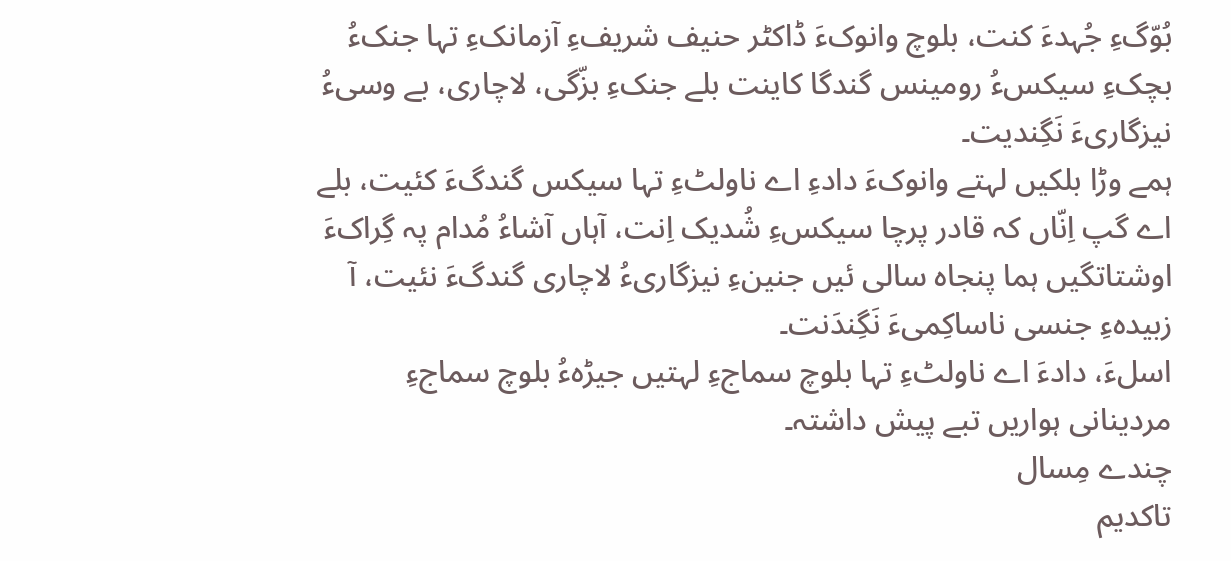بُوّگءِ جُہدءَ کنت، بلوچ وانوکءَ ڈاکٹر حنیف شریفءِ آزمانکءِ تہا جنکءُ بچکءِ سیکسءُ رومینس گندگا کاینت بلے جنکءِ بزّگی، لاچاری، بے وسیءُ نیزگاریءَ نَگِندیت۔
ہمے وڑا بلکیں لہتے وانوکءَ دادءِ اے ناولٹءِ تہا سیکس گندگءَ کئیت، بلے اے گپ اِنّاں کہ قادر پرچا سیکسءِ شُدیک اِنت، آہاں آشاءُ مُدام پہ گِراکءَ اوشتاتگیں ہما پنجاہ سالی ئیں جنینءِ نیزگاریءُ لاچاری گندگءَ نئیت، آ زبیدہءِ جنسی ناساکِمیءَ نَگِندَنت۔
اسلءَ، دادءَ اے ناولٹءِ تہا بلوچ سماجءِ لہتیں جیڑہءُ بلوچ سماجءِ مردینانی ہواریں تبے پیش داشتہ۔
چندے مِسال
تاکدیم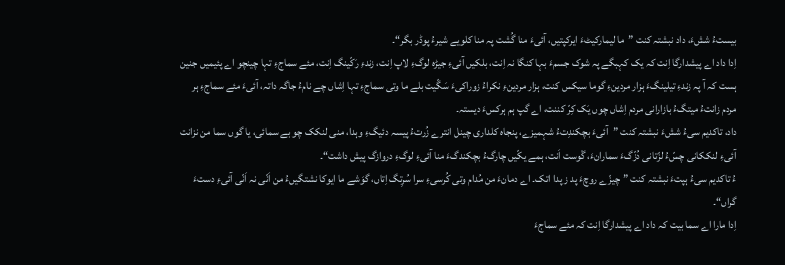بیستءُ ششءَ، داد نبشتہ کنت ”ما لیمارکیٹءَ ایرکپتیں، آئیءَ منا گُشت پہ منا کلویے شیرءُ پوڈر بگر“۔
اِدا داد اے پیشدارگا اِنت کہ یک کہبگے پہ شوک جسمءَ بہا کنگا نہ اِنت، بلکیں آئیءِ جیڑہ لوگءِ لاپ اِنت، زندءِ رَکّینگ اِنت، مئے سماجءِ تہا چینچو اے پئیمیں جنین ہست کہ آ پہ زندءِ تیلینگءَ ہزار مردینءِ گوما سیکس کنت، ہزار مردینءِ نکراءُ زوراکیءَ سَگّیت بلے ما وتی سماجءِ تہا اِشاں چے نامءُ جاگہ داتہ، آئیءَ مئے سماجءِ ہر مردم زانتءُ میتگءُ بازارانی مردم اِشاں چوں یَک کِرّ کننت، اے گپ ہم ہرکسءَ دیستہ۔
داد، تاکدیم سیءُ ششءَ نبشتہ کنت ”آئیءَ بچکندِتءُ شہمیزے، پنجاہ کلداری چینل انترے زُرتءُ پیسہ دئیگءِ وہدا، منی لنکک چو بے سمائی، یا گوں سما من نزانت آئیءِ لنککانی چسّءُ لزّتانی دُزّگءَ سمارانءَ، گْوست اَنت، ہمے یکّیں چارگءُ بچکندگءَ منا آئیءِ لوگءِ دروازگ پیش داشت“۔
ءُ تاکدیم سیءُ ہپتءَ نبشتہ کنت ”چیزّے روچءَ پد ز پدا اتک۔ اے دمانءَ من مُدام وتی کُرسیءِ سرا سُرِتگ اِتاں، گوَشے ما ایوکا نشتگیںءُ من اَنّی نہ اَنّی آئیءِ دستءَ گراں“۔
اِدا مارا اے سما بیت کہ داد اے پیشدارگا اِنت کہ مئے سماجءَ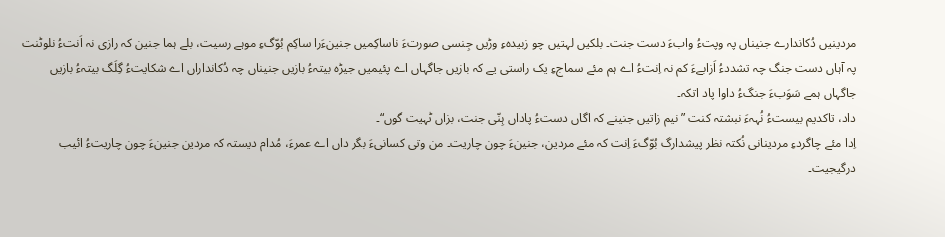مردینیں دُکاندارے جنیناں پہ وپتءُ وابءَ دست جنت۔ بلکیں لہتیں چو زبیدہءِ وڑیں جِنسی صورتءَ ناساکِمیں جنینءَرا ساکِم بُوّگءِ موہے رسیت، بلے ہما جنین کہ رازی نہ اَنتءُ نلوٹنت پہ آہاں دست جنگ چہ تشددءُ اَزابےءَ کم نہ اِنتءُ اے ہم مئے سماجءِ یک راستی یے کہ بازیں جاگہاں اے پئیمیں جیڑہ بیتہءُ بازیں جنیناں چہ دُکانداراں اے شکایتءُ گِلَگ بیتہءُ بازیں جاگہاں ہمے سَوَبءَ جنگءُ داوا پاد اتکہ۔
داد، تاکدیم بیستءُ نُہہءَ نبشتہ کنت ”نیم زاتیں جنینے کہ اگاں دستءُ پاداں ہِنّی جنت، بزاں ٹہیت گوں“۔
اِدا مئے چاگردءِ مردینانی نُکتہ نظر پیشدارگ بُوّگءَ اِنت کہ مئے مردین، جنینءَ چون چاریت۔ من وتی کسانیءَ بگر داں اے عمرءَ، مُدام دیستہ کہ مردین جنینءَ چون چاریتءُ ائیب درگیجیت۔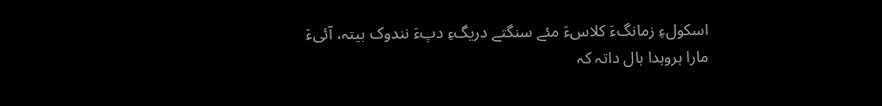اسکولءِ زمانگءَ کلاسءَ مئے سنگتے دریگءِ دپءَ نندوک بیتہ، آئیءَ مارا ہروہدا ہال داتہ کہ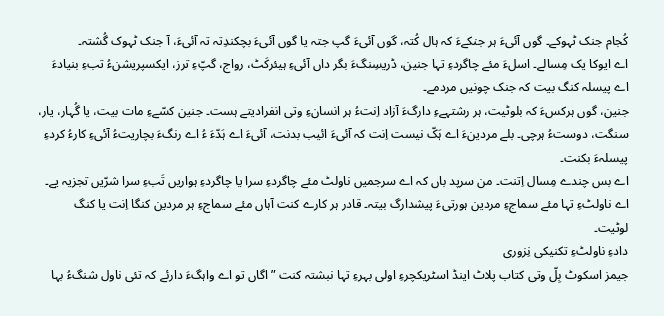کُجام جنک ٹہوکے۔ گوں آئیءَ ہر جنکےءَ کہ ہال کُتہ، گوں آئیءَ گپ جتہ یا گوں آئیءَ بچکندِتہ تہ آئیءَ، آ جنک ٹہوک گُشتہ۔
اے ایوکا یک مِسالے۔ اسلءَ مئے چاگردءِ تہا جنین، ڈریسِنگءَ بگر داں آئیءِ ہیئرکَٹ، رواج، گپّءِ ترز، ایکسپریشنءُ تبءِ بنیادءَ اے پیسلہ کنگ بیت کہ جنک چونیں مردمے۔
جنین، گوں ہرکسءَ کہ بلوٹیت، ہر رشتہےءِ دارگءَ آزاد اِنتءُ ہر انسانءِ وتی انفرادیتے ہست۔ جنین کسّےءِ مات بیت، یا گُہار، یار، سنگت، دوستءُ ہرچی۔ بلے مردینءَ اے ہَکّ نیست اِنت کہ آئیءَ ائیب بدنت، آئیءَ اے ہَدّءَ ءُ اے رنگءَ بچاریتءُ آئیءِ کارءُ کردءِ پیسلہءَ بکنت۔
اے بس چندے مِسال اِتنت۔ من سرپد باں کہ اے سرجمیں ناولٹ مئے چاگردءِ سرا یا چاگردءِ ہواریں تَبءِ سرا شرّیں تجزیہ یے۔ اے ناولٹءِ تہا مئے سماجءِ مردین ہورتیءَ پیشدارگ بیتہ۔ قادر ہر کارے کنت آہاں مئے سماجءِ ہر مردین کنگا اِنت یا کنگ لوٹیت۔
دادءِ ناولٹءِ تکنیکی نِزوری
جیمز اسکوٹ بِلّ وتی کتاب پلاٹ اینڈ اسٹریکچرءِ اولی بہرءِ تہا نبشتہ کنت ”اگاں تو اے واہگءَ دارئے کہ تئی ناول شنگءُ بہا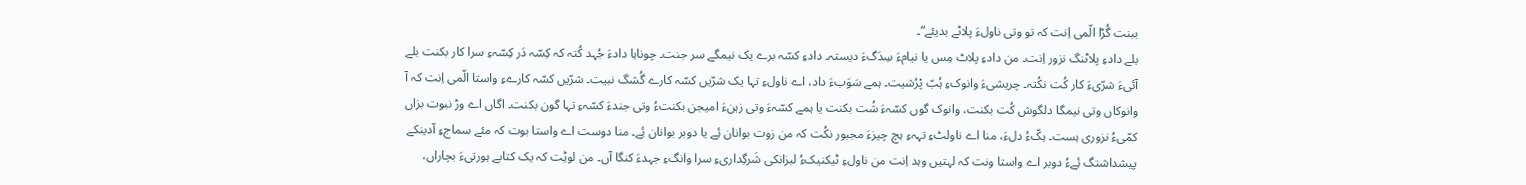ببنت گُڑا الّمی اِنت کہ تو وتی ناولءَ پلاٹے بدیئے“۔
بلے دادءِ پلاٹنگ نزور اِنت۔ من دادءِ پلاٹ مِس یا نیامءَ سِدَگءَ دیستہ۔ دادءِ کسّہ برے یک نیمگے سر جنت۔ چوناہا دادءَ جُہد کُتہ کہ کِسّہ دَر کِسّہءِ سرا کار بکنت بلے آئیءَ شرّیءَ کار کُت نکُتہ۔ چریشیءَ وانوکءِ ہُبّ پْرُشیت۔ ہمے سَوَبءَ داد، اے ناولءِ تہا یک شرّیں کسّہ کارے گُشگ نبیت۔ شرّیں کسّہ کارےءِ واستا الّمی اِنت کہ آ وانوکاں وتی نیمگا دلگوش کُت بکنت، وانوک گوں کسّہءَ شُت بکنت یا ہمے کسّہءَ وتی زہنءَ امیجن بکنتءُ وتی جندءَ کسّہءِ تہا گون بکنت۔ اگاں اے وڑ نبوت بزاں کمّیءُ نزوری ہست۔ ہکّءُ دلءَ، منا اے ناولٹءِ تہہءِ ہچ چیزءَ مجبور نکُت کہ من زوت بوانان ئِے یا دوبر بوانان ئِے۔ منا دوست اے واستا بوت کہ مئے سماجءِ آدینکے پیشداشتگ ئِےءُ دوبر اے واستا ونت کہ لہتیں وہد اِنت من ناولءِ ٹیکنیکءُ لبزانکی شَرگِداریءِ سرا وانگءِ جہدءَ کنگا آں۔ من لوٹِت کہ یک کتابے ہورتیءَ بچاراں،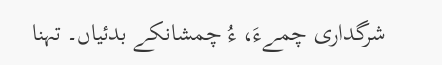شرگداری چمےءَ، ءُ چمشانکے بدئیاں۔ تہنا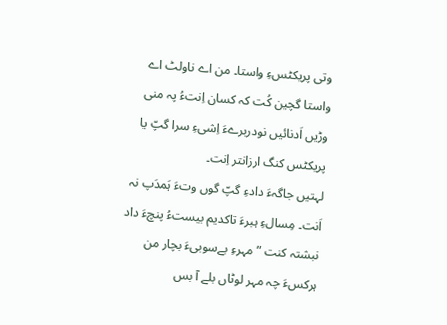وتی پریکٹسءِ واستا۔ من اے ناولٹ اے واستا گچین کُت کہ کسان اِنتءُ پہ منی وڑیں اَدنائیں نودربرےءَ اِشیءِ سرا گپّ یا پریکٹس کنگ ارزانتر اِنت۔
لہتیں جاگہءَ دادءِ گپّ گوں وتءَ ہَمدَپ نہ اَنت۔ مِسالءِ ہبرءَ تاکدیم بیستءُ پنچءَ داد نبشتہ کنت ”مہرءِ بےسوبیءَ بچار من ہرکسءَ چہ مہر لوٹاں بلے آ بس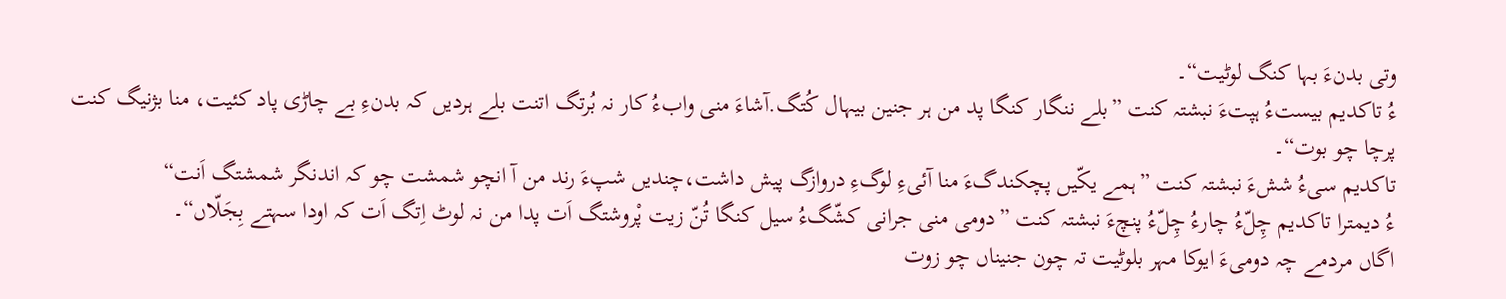وتی بدنءَ بہا کنگ لوٹیت“۔
ءُ تاکدیم بیستءُ ہپتءَ نبشتہ کنت ”بلے ننگار کنگا پد من ہر جنین بیہال کُتگ.آشاءَ منی وابءُ کار نہ بُرتگ اتنت بلے ہردیں کہ بدنءِ بے چاڑی پاد کئیت، منا بژنیگ کنت پرچا چو بوت“۔
تاکدیم سیءُ ششءَ نبشتہ کنت ”ہمے یکّیں پچکندگءَ منا آئیءِ لوگءِ دروازگ پیش داشت،چندیں شپءَ رند من آ انچو شمشت چو کہ اندنگر شمشتگ اَنت“
ءُ دیمترا تاکدیم چِلّءُ چارءُ چِلّءُ پنچءَ نبشتہ کنت ”دومی منی جرانی کشّگءُ سیل کنگا تُنّ زیت پْروشتگ اَت پدا من نہ لوٹ اِتگ اَت کہ اودا سہتے بِجَلّاں“۔
اگاں مردمے چہ دومیءَ ایوکا مہر بلوٹیت تہ چون جنیناں چو زوت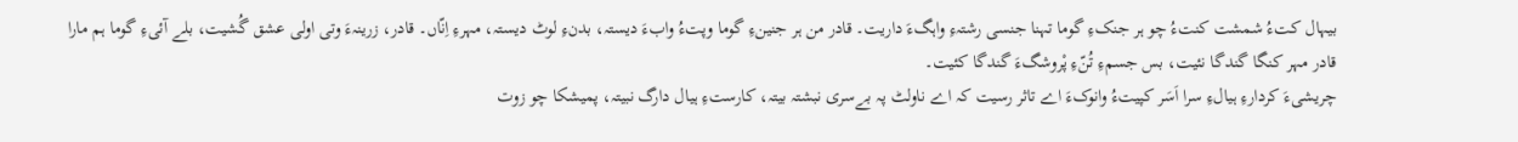بیہال کتءُ شمشت کنتءُ چو ہر جنکءِ گوما تہنا جنسی رشتہءِ واہگءَ داریت۔ قادر من ہر جنینءِ گوما وپتءُ وابءَ دیستہ، بدنءِ لوٹ دیستہ، مہرءِ اِنّاں۔ قادر، زرینہءَ وتی اولی عشق گُشیت، بلے آئیءِ گوما ہم مارا قادر مہر کنگا گندگا نئیت، بس جسمءِ تُنّءِ پْروشگءَ گندگا کئیت۔
چریشیءَ کردارءِ ہیالءِ سرا اَسَر کپیتءُ وانوکءَ اے تاثر رسیت کہ اے ناولٹ پہ بےسری نبشتہ بیتہ، کارستءِ ہیال دارگ نبیتہ، پمیشکا چو زوت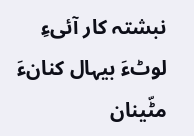نبشتہ کار آئیءِ لوٹءَ بیہال کنانءَ مٹّینان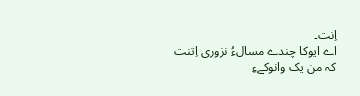اِنت۔
اے ایوکا چندے مسالءُ نزوری اِتنت کہ من یک وانوکےءِ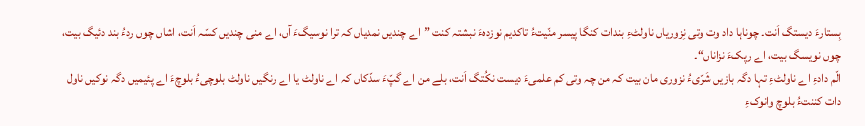بِستارءَ دیستگ اَنت۔ چوناہا داد وت وتی نِزوریاں ناولٹءِ بندات کنگا پیسر منّیتءُ تاکدیم نوزدہءَ نبشتہ کنت ”اے چندیں نمدیاں کہ ترا نوسیگءَ آں، اے منی چندیں کسّہ اَنت، اشاں چوں ردءُ بند دئیگ بیت، چوں نویسگ بیت، اے رپکءَ نزاناں“۔
الّم دادءِ اے ناولٹءِ تہا دگہ بازیں شَرّیءُ نزوری مان بیت کہ من چہ وتی کم علمیءَ دیست نکُتگ اَنت، بلے من اے گپّءَ سدّکاں کہ اے ناولٹ یا اے رنگیں ناولٹ بلوچیءُ بلوچءَ اے پئیمیں دگہ نوکیں ناول دات کننتءُ بلوچ وانوکءِ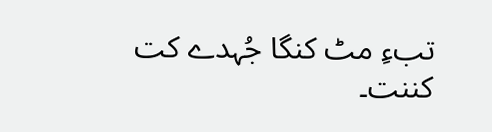تبءِ مٹ کنگا جُہدے کت کننت۔